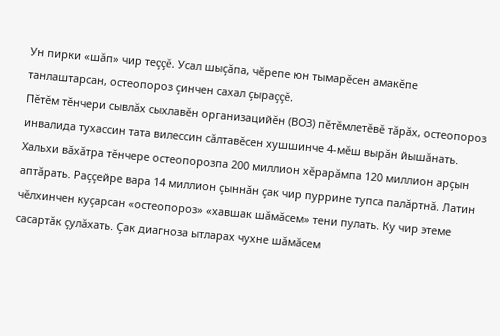Ун пирки «шăп» чир теççĕ. Усал шыçăпа, чĕрепе юн тымарĕсен амакĕпе танлаштарсан, остеопороз çинчен сахал çыраççĕ.
Пĕтĕм тĕнчери сывлăх сыхлавĕн организацийĕн (ВОЗ) пĕтĕмлетĕвĕ тăрăх, остеопороз инвалида тухассин тата вилессин сăлтавĕсен хушшинче 4-мĕш вырăн йышăнать. Хальхи вăхăтра тĕнчере остеопорозпа 200 миллион хĕрарăмпа 120 миллион арçын аптăрать. Раççейре вара 14 миллион çыннăн çак чир пуррине тупса палăртнă. Латин чĕлхинчен куçарсан «остеопороз» «хавшак шăмăсем» тени пулать. Ку чир этеме сасартăк çулăхать. Çак диагноза ытларах чухне шăмăсем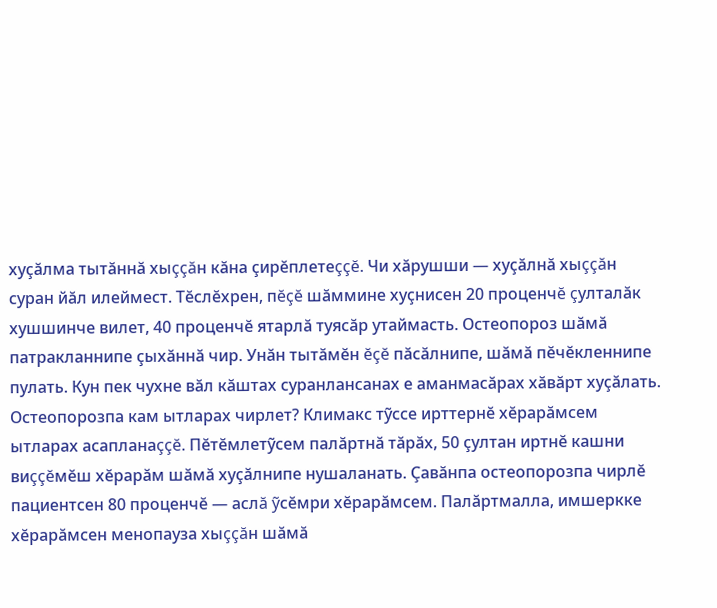хуçăлма тытăннă хыççăн кăна çирĕплетеççĕ. Чи хăрушши — хуçăлнă хыççăн суран йăл илеймест. Тĕслĕхрен, пĕçĕ шăммине хуçнисен 20 проценчĕ çулталăк хушшинче вилет, 40 проценчĕ ятарлă туясăр утаймасть. Остеопороз шăмă патракланнипе çыхăннă чир. Унăн тытăмĕн ĕçĕ пăсăлнипе, шăмă пĕчĕкленнипе пулать. Кун пек чухне вăл кăштах суранлансанах е аманмасăрах хăвăрт хуçăлать. Остеопорозпа кам ытларах чирлет? Климакс тỹссе ирттернĕ хĕрарăмсем ытларах асапланаççĕ. Пĕтĕмлетỹсем палăртнă тăрăх, 50 çултан иртнĕ кашни виççĕмĕш хĕрарăм шăмă хуçăлнипе нушаланать. Çавăнпа остеопорозпа чирлĕ пациентсен 80 проценчĕ — аслă ỹсĕмри хĕрарăмсем. Палăртмалла, имшеркке хĕрарăмсен менопауза хыççăн шăмă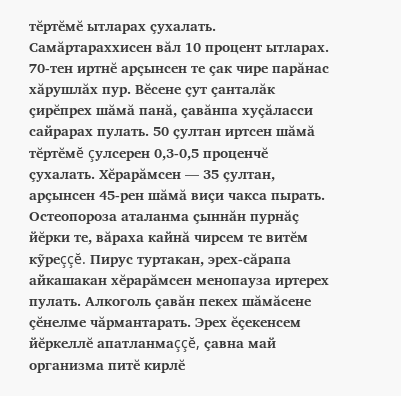тĕртĕмĕ ытларах çухалать. Самăртараххисен вăл 10 процент ытларах. 70-тен иртнĕ арçынсен те çак чире парăнас хăрушлăх пур. Вĕсене çут çанталăк çирĕпрех шăмă панă, çавăнпа хуçăласси сайрарах пулать. 50 çултан иртсен шăмă тĕртĕмĕ çулсерен 0,3-0,5 проценчĕ çухалать. Хĕрарăмсен — 35 çултан, арçынсен 45-рен шăмă виçи чакса пырать. Остеопороза аталанма çыннăн пурнăç йĕрки те, вăраха кайнă чирсем те витĕм кỹреççĕ. Пирус туртакан, эрех-сăрапа айкашакан хĕрарăмсен менопауза иртерех пулать. Алкоголь çавăн пекех шăмăсене çĕнелме чăрмантарать. Эрех ĕçекенсем йĕркеллĕ апатланмаççĕ, çавна май организма питĕ кирлĕ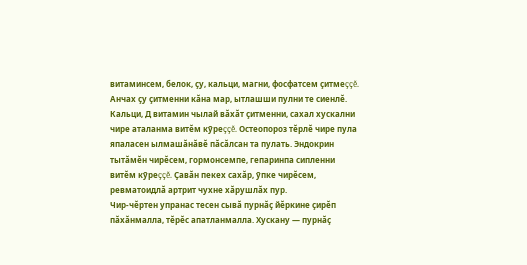витаминсем, белок, çу, кальци, магни, фосфатсем çитмеççĕ. Анчах çу çитменни кăна мар, ытлашши пулни те сиенлĕ. Кальци, Д витамин чылай вăхăт çитменни, сахал хускални чире аталанма витĕм кỹреççĕ. Остеопороз тĕрлĕ чире пула япаласен ылмашăнăвĕ пăсăлсан та пулать. Эндокрин тытăмĕн чирĕсем, гормонсемпе, гепаринпа сипленни витĕм кỹреççĕ. Çавăн пекех сахăр, ỹпке чирĕсем, ревматоидлă артрит чухне хăрушлăх пур.
Чир-чĕртен упранас тесен сывă пурнăç йĕркине çирĕп пăхăнмалла, тĕрĕс апатланмалла. Хускану — пурнăç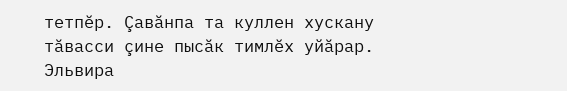тетпĕр. Çавăнпа та куллен хускану тăвасси çине пысăк тимлĕх уйăрар.
Эльвира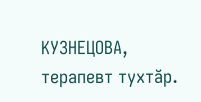КУЗНЕЦОВА,
терапевт тухтăр.